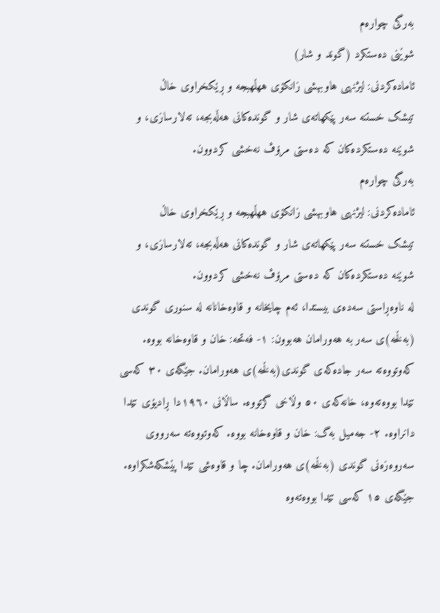بەرگی چوارەم
شوێنی دەستکرد (گوند و شار)
ئامادەکردنی: لیژنهی هاوبهشی زانكۆی ههڵهبجه و ڕێكخراوی خاڵ
تیشک خستنە سەر پێکهاتەی شار و گوندەکانی هەڵەبجە، تەلارسازی، و شوێنە دەستکردەکان کە دەستی مرۆڤ نەخشی کردوون.
بەرگی چوارەم
ئامادەکردنی: لیژنهی هاوبهشی زانكۆی ههڵهبجه و ڕێكخراوی خاڵ
تیشک خستنە سەر پێکهاتەی شار و گوندەکانی هەڵەبجە، تەلارسازی، و شوێنە دەستکردەکان کە دەستی مرۆڤ نەخشی کردوون.
لە ناوەڕاستی سەدەی بیستدا، ئەم چایخانە و قاوەخانانە لە سنوری گوندی (بەڵخە)ی سەر بە هەورامان هەبوون: ١- فەتحە: خان و قاوەخانە بووە. کەوتووەتە سەر جادەکەی گوندی(بەڵخە)ی هەورامان. جێگەی ٣٠ کەسی تێدا بووەتەوه، خانەکەی ٥٠ وڵاخی گرتووە. ساڵانی ١٩٦٠دا ڕادیۆی تێدا دانراوە. ٢- جەمیل بەگ: خان و قاوەخانە بووە. کەوتووەتە سەرووی سەروەزەنی گوندی (بەڵخە)ی هەورامان. چا و قاوەشی تێدا پێشکەشکراوە. جێگەی ١٥ کەسی تێدا بووەتەوە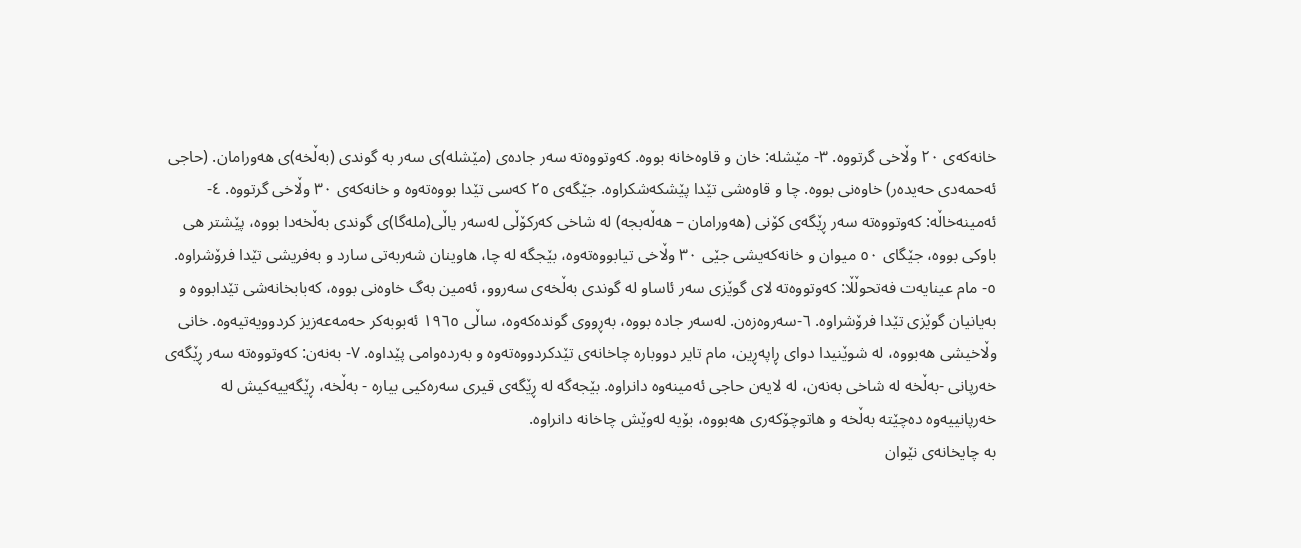خانەکەی ٢٠ وڵاخی گرتووە. ٣- مێشلە: خان و قاوەخانە بووە. کەوتووەتە سەر جادەی (مێشلە)ی سەر بە گوندی (بەڵخە)ی هەورامان. (حاجی ئەحمەدی حەیدەر) خاوەنی بووە. چا و قاوەشی تێدا پێشکەشکراوە. جێگەی ٢٥ کەسی تێدا بووەتەوە و خانەکەی ٣٠ وڵاخی گرتووە. ٤- ئەمینەخاڵە: کەوتووەتە سەر ڕێگەی کۆنی (هەورامان – هەڵەبجە) لە شاخی کەرکۆڵی لەسەر یاڵی(ملەگا)ی گوندی بەڵخەدا بووە، پێشتر هی باوکی بووە، جێگای ٥٠ میوان و خانەکەیشی جێی ٣٠ وڵاخی تیابووەتەوە، بێجگە لە چا، هاوینان شەربەتی سارد و بەفریشی تێدا فرۆشراوە. ٥- مام عینایەت فەتحوڵڵا: کەوتووەتە لای گوێزی سەر ئاساو لە گوندی بەڵخەی سەروو، ئەمین بەگ خاوەنی بووە، کەبابخانەشی تێدابووە و بەیانیان گوێزی تێدا فرۆشراوە. ٦-سەروەزەن. لەسەر جادە بووە، بەڕووی گوندەکەوە، ساڵی ١٩٦٥ ئەبوبەکر حەمەعەزیز کردوویەتیەوە. خانی وڵاخیشی هەبووە، لە شوێنیدا دوای ڕاپەڕین، مام تایر دووبارە چاخانەی تێدکردووەتەوە و بەردەوامی پێداوە. ٧- بەنەن: کەوتووەتە سەر ڕێگەی خەرپانی -بەڵخە لە شاخی بەنەن، لە لایەن حاجی ئەمینەوە دانراوە. بێجەگە لە ڕێگەی قیری سەرەکیی بیارە - بەڵخە، ڕێگەییەکیش لە خەرپانییەوە دەچێتە بەڵخە و هاتوچۆکەری هەبووە، بۆیە لەوێش چاخانە دانراوە.
بە چایخانەی نێوان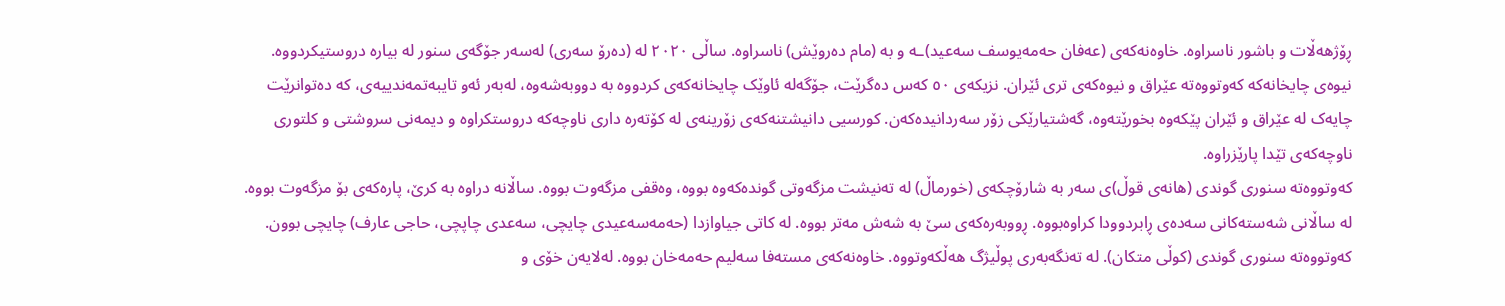ڕۆژهەڵات و باشور ناسراوە. خاوەنەکەی (عەفان حەمەیوسف سەعید)ـە و بە (مام دەروێش) ناسراوە. ساڵی ٢٠٢٠ لە (دەرۆ سەری) لەسەر جۆگەی سنور لە بیارە دروستیکردووە. نیوەی چایخانەکە کەوتووەتە عێراق و نیوەکەی تری ئێران. نزیکەی ٥٠ کەس دەگرێت، جۆگەلە ئاوێک چایخانەکەی کردووە بە دووبەشەوە، لەبەر ئەو تایبەتمەندییەی، کە دەتوانرێت چایەک لە عێراق و ئێران پێکەوە بخورێتەوە، گەشتیارێکی زۆر سەردانیدەکەن. کورسیی دانیشتنەکەی زۆرینەی لە کۆتەرە داری ناوچەکە دروستکراوە و دیمەنی سروشتی و کلتوری ناوچەکەی تێدا پارێزراوە.
کەوتووەتە سنوری گوندی (هانەی قوڵ)ی سەر بە شارۆچکەی (خورماڵ) لە تەنیشت مزگەوتی گوندەکەوە بووه، وەقفی مزگەوت بووە. ساڵانە دراوە بە کرێ، پارەکەی بۆ مزگەوت بووە. لە ساڵانى شەستەکانى سەدەى ڕابردوودا کراوەبووە. ڕووبەرەکەی سێ بە شەش مەتر بووه. لە کاتی جیاوازدا (حەمەسەعیدی چایچی، سەعدی چاپچی، حاجی عارف) چایچی بوون.
کەوتووەتە سنوری گوندی (کوڵی متکان). لە تەنگەبەری پوڵیژگ هەڵکەوتووە. خاوەنەکەی مستەفا سەلیم حەمەخان بووە. لەلایەن خۆی و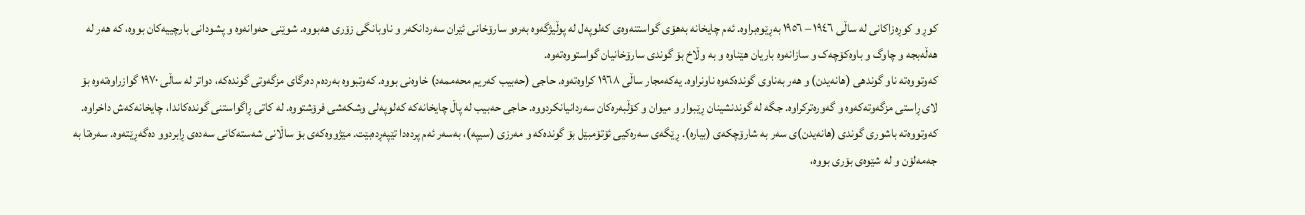کوڕ و کوڕەزاکانی لە ساڵی ١٩٤٦ – ١٩٥٦ بەڕێوەبراوە. ئەم چایخانە بەهۆی گواستنەوەی کەلوپەل لە پوڵیژگەوە بەرەو سارۆخانی ئێران سەردانکەر و ناوبانگی زۆری هەبووە. شوێنی حەوانەوە و پشودانی بارچییەکان بووە، کە هەر لە هەڵەبجە و چاوگ و باوەکۆچەک و سازانەوە باریان هێناوە و بە وڵاخ بۆ گوندی سارۆخانیان گواستووەتەوە.
کەوتووەتە ناو گوندهی (هانەیدن) و هەر بەناوی گوندەکەوە ناونراوە. یەکەمجار ساڵى ١٩٦٨ کراوەتەوە. حاجى (حەبیب کەریم محەممەد) خاوەنی بووە. کەوتبووە بەردەم دەرگاى مزگەوتی گوندەکە، دواتر لە ساڵی ١٩٧٠ گوازراوەتەوە بۆ لاى ڕاستى مزگەوتەکەوە و گەورەترکراوە. جگە لە گوندنشینان ڕێبوار و میوان و کۆڵبەرەکان سەردانیانکردووە. حاجی حەبیب لە پاڵ چایخانەکە کەلوپەلى وشکەشی فرۆشتووە. لە کاتی ڕاگواستنى گوندەکاندا، چایخانەکەش داخراوە.
کەوتووەتە باشوری گوندی (هانەیدن)ی سەر بە شارۆچکەی (بیارە). ڕێگەی سەرەکیی ئۆتۆمبێل بۆ گوندەکە و مەرزی (سیپە)، بەسەر ئەم پردەدا تێپەڕدەبێت. مێژووەکەی بۆ ساڵانی شەستەکانی سەدەی ڕابردوو دەگەڕێتەوە. سەرەتا بە جەمەلۆن و لە شێوەی بۆری بووە،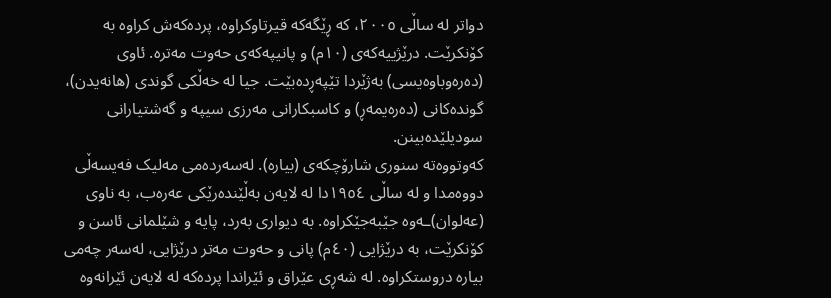دواتر لە ساڵی ٢٠٠٥، کە ڕێگەکە قیرتاوکراوە، پردەکەش کراوە بە کۆنکرێت. درێژییەکەی (١٠م) و پانیپەکەی حەوت مەترە. ئاوی (دەرەوباوەیسی) بەژێردا تێپەڕدەبێت. جیا لە خەڵکی گوندی (هانەیدن)، گوندەکانی (دەرەیمەڕ) و کاسبکارانی مەرزی سیپە و گەشتیارانی سودیلێدەبینن.
کەوتووەتە سنوری شارۆچکەی (بیارە). لەسەردەمی مەلیک فەیسەڵی دووەمدا و لە ساڵی ١٩٥٤دا لە لایەن بەڵێندەرێکی عەرەب، بە ناوی (عەلوان)ـەوە جێبەجێکراوە. بە دیواری بەرد، پایە و شێلمانی ئاسن و کۆنکرێت، بە درێژایی (٤٠م) پانی و حەوت مەتر درێژایی، لەسەر چەمی بیارە دروستکراوە. لە شەڕی عێراق و ئێراندا پردەکە لە لایەن ئێرانەوە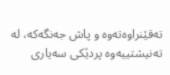تەقێنراوەتەوە و پاش جەنگەکه، لە تەنیشتییەوە پردێکی سەیاری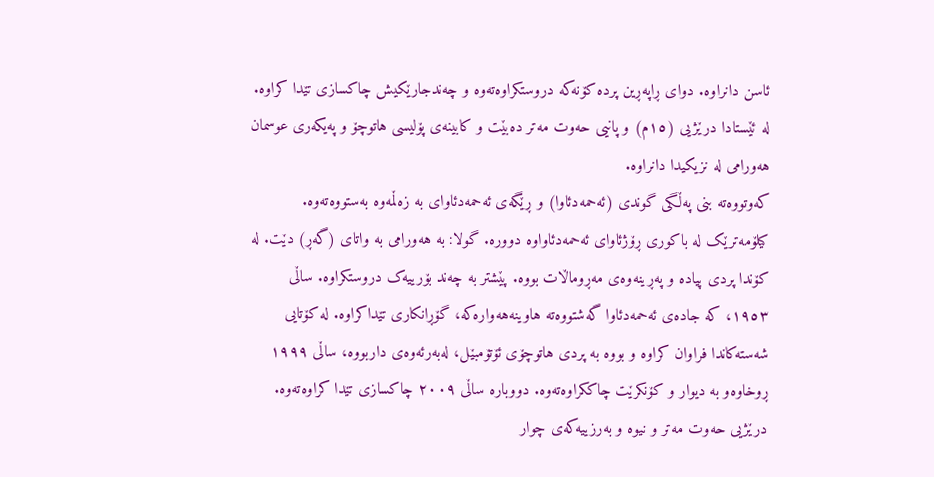ئاسن دانراوە. دوای ڕاپەڕین پردە کۆنەکە دروستکراوەتەوە و چەندجارێکیش چاکسازی تێدا کراوە. لە ئێستادا درێژیی (١٥م) و پانیی حەوت مەتر دەبێت و کابینەی پۆلیسی هاتوچۆ و پەیکەری عوسمان هەورامی لە نزیکیدا دانراوە.
کەوتووەتە بنی پەڵگی گوندی (ئەحمەدئاوا) و ڕێگەی ئەحمەدئاوای بە زەڵمەوە بەستووەتەوە. کیلۆمەترێک لە باکورى ڕۆژئاواى ئەحمەدئاواوە دوورە. گولا: بە هەورامی بە واتای (گەڕ) دێت. لە کۆندا پردی پیادە و پەڕینەوەی مەڕوماڵات بووە. پێشتر بە چەند بۆرییەک دروستکراوه. ساڵی ١٩٥٣، کە جادەی ئەحمەدئاوا گەشتووەتە هاوینەهەوارەکە، گۆڕانکاری تێداکراوە. لە کۆتایی شەستەکاندا فراوان کراوە و بووە بە پردی هاتوچۆی ئۆتۆمبێل، لەبەرئەوەی داربووە، ساڵی ١٩٩٩ ڕوخاوەو بە دیوار و کۆنکرێت چاککراوەتەوە. دووبارە ساڵی ٢٠٠٩ چاکسازی تێدا کراوەتەوه. درێژیى حەوت مەتر و نیوە و بەرزییەکەى چوار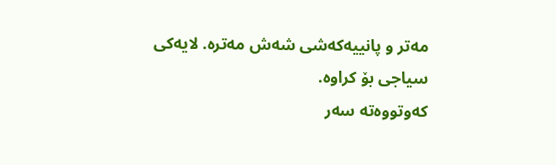مەتر و پانییەکەشى شەش مەترە. لایەکی سیاجی بۆ کراوە.
کەوتووەتە سەر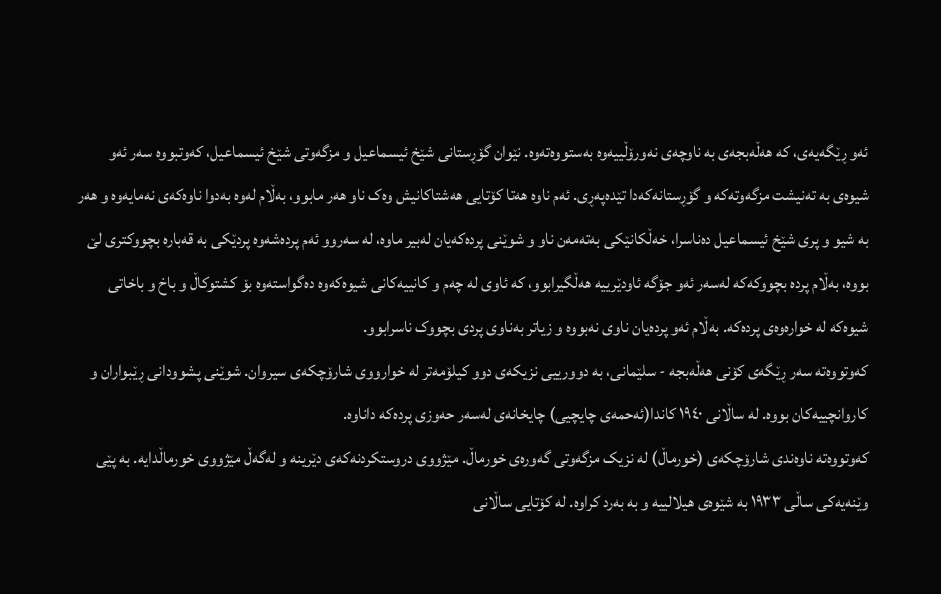ئەو ڕێگەيەى، کە هەڵەبجەى به ناوچەى نەورۆڵیيەوە بەستووەتەوە. نێوان گۆڕستانى شێخ ئيسماعيل و مزگەوتى شێخ ئيسماعيل، کەوتبووە سەر ئەو شيوەى بە تەنيشت مزگەوتەکە و گۆڕستانەکەدا تێدەپەڕى. ئەم ناوە هەتا کۆتایى هەشتاکانيش وەک ناو هەر مابوو، بەڵام لەوە بەدوا ناوەکەى نەمايەوە و هەر بە شيو و پرى شێخ ئيسماعيل دەناسرا، خەڵکانێکى بەتەمەن ناو و شوێنى پردەکەيان لەبير ماوە، لە سەروو ئەم پردەشەوە پردێکى بە قەبارە بچووکترى لێ بووە، بەڵام پردە بچووکەکە لەسەر ئەو جۆگە ئاودێرييە هەڵگيرابوو، کە ئاوى لە چەم و کانييەکانى شيوەکەوە دەگواستەوە بۆ کشتوکاڵ و باخ و باخاتى شيوەکە لە خوارەوەى پردەکە. بەڵام ئەو پردەيان ناوى نەبووە و زياتر بەناوى پردى بچووک ناسرابوو.
کەوتووەتە سەر ڕێگەی کۆنی هەڵەبجە - سلێمانی، بە دوورییی نزیکەی دوو کیلۆمەتر لە خوارووی شارۆچکەی سیروان. شوێنی پشوودانی ڕێبواران و کاروانچییەکان بووە. لە ساڵانی ١٩٤٠ کاندا(ئەحمەی چایچیی) چایخانەی لەسەر حەوزی پردەکە داناوە.
کەوتووەتە ناوەندی شارۆچکەی (خورماڵ) لە نزیک مزگەوتی گەورەی خورماڵ. مێژووی دروستکردنەکەی دێرینە و لەگەڵ مێژووی خورماڵدایە. بە پێی وێنەیەکی ساڵی ١٩٣٣ بە شێوەی هیلالییە و بە بەرد کراوە. لە کۆتایی ساڵانی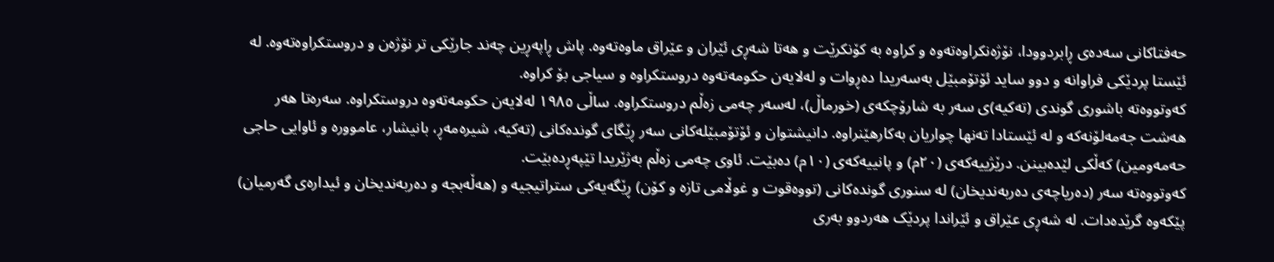حەفتاکانی سەدەی ڕابردوودا، نۆژەنکراوەتەوە و کراوە بە کۆنکرێت و هەتا شەڕی ئێران و عێراق ماوەتەوە. پاش ڕاپەڕین چەند جارێکی تر نۆژەن و دروستکراوەتەوە. لە ئێستا پردێکی فراوانە و دوو ساید ئۆتۆمبێل بەسەریدا دەڕوات و لەلایەن حکومەتەوە دروستکراوە و سیاجى بۆ کراوە.
کەوتووەتە باشوری گوندی (تەکیە)ی سەر بە شارۆچکەی (خورماڵ)، لەسەر چەمی زەڵم دروستکراوە. ساڵی ١٩٨٥ لەلایەن حکومەتەوە دروستکراوە. سەرەتا هەر هەشت جەمەلۆنەکە و لە ئێستادا تەنها چواریان بەکارهێنراوە. دانیشتوان و ئۆتۆمبێلەکانی سەر ڕێگای گوندەکانی (تەکیە، شیرەمەڕ، بانیشار، عاموورە و ئاوایی حاجی حەمەومین) کەڵکی لێدەبینن. درێژییەکەی (٢٠م) و پانییەکەی (١٠م) دەبێت. ئاوی چەمی زەڵم بەژێریدا تێپەڕدەبێت.
کەوتووەتە سەر (دەریاچەی دەربەندیخان) لە سنوری گوندەکانی (تووەقوت و غوڵامی تازە و کۆن) ڕێگەیەکی ستراتیجیە و (هەڵەبجە و دەربەندیخان و ئیدارەی گەرمیان) پێکەوە گرێدەدات. لە شەڕی عێراق و ئێراندا پردێک هەردوو بەری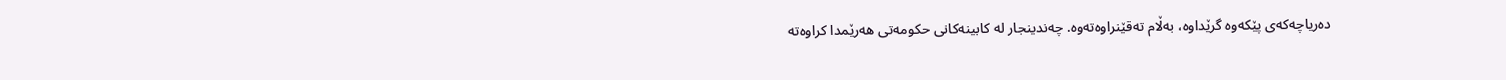دەریاچەکەی پێکەوە گرێداوە، بەڵام تەقێنراوەتەوە. چەندینجار لە کابینەکانی حکومەتی هەرێمدا کراوەتە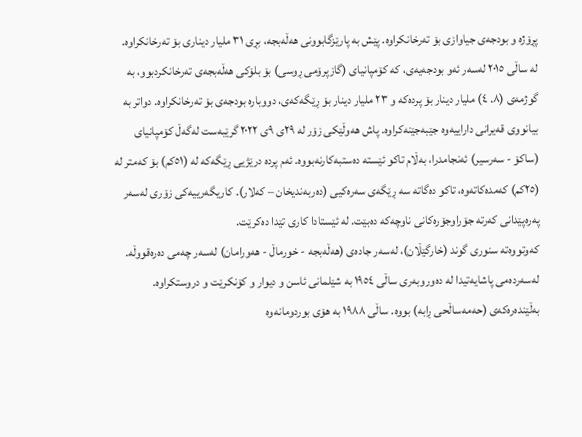پڕۆژە و بودجەی جیاوازی بۆ تەرخانکراوە. پێش بە پارێزگابوونی هەڵەبجە، بڕی ٣١ ملیار دیناری بۆ تەرخانکراوە. لە ساڵی ٢٠١٥ لەسەر ئەو بودجەیەی، کە کۆمپانیای (گازپرۆمی ڕوسی) بۆ بلۆکی هەڵەبجەی تەرخانکردبوو، بە گوژمەی (٨. ٤) ملیار دینار بۆ پردەکە و ٢٣ ملیار دینار بۆ ڕێگەکەی، دووبارە بودجەی بۆ تەرخانکراوە. دواتر بە بیانووی قەیرانی داراییەوە جێبەجێنەکراوە. پاش هەوڵێکی زۆر لە ٢٩ی ٩ی ٢٠٢٢ گرێبەست لەگەڵ کۆمپانیای (ساکۆ - سەرسیر) ئەنجامدرا، بەڵام تاکو ئێستە دەستبەکارنەبووە. ئەم پردە درێژیی ڕێگەکە لە (٥١کم) بۆ کەمتر لە (٢٥کم) کەمدەکاتەوە، تاکو دەگاتە سە ڕێگەی سەرەکیی (دەربەندیخان – کەلار). کاریگەرییەکی زۆری لەسەر پەرەپێدانی کەرتە جۆراوجۆرەکانی ناوچەکە دەبێت. لە ئێستادا کاری تێدا دەکرێت.
کەوتووەتە سنوری گوند (خارگێڵان)، لەسەر جادەی (هەڵەبجە - خورماڵ - هەورامان) لەسەر چەمی دەرەقووڵە. لەسەردەمی پاشایەتیدا لە دەوروبەری ساڵی ١٩٥٤ بە شێلمانی ئاسن و دیوار و کۆنکرێت و دروستکراوە. بەڵێندەرەکەی (حەمەساڵحی ڕابە) بووە. ساڵی ١٩٨٨ بە هۆی بوردومانەوە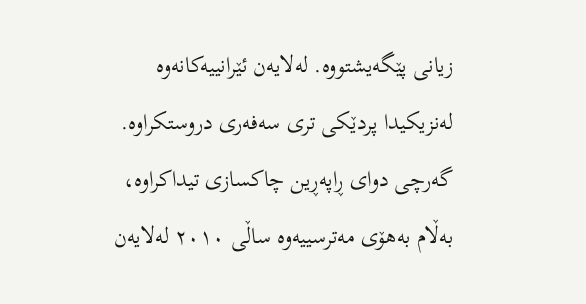زیانی پێگەیشتووە. لەلایەن ئێرانییەکانەوە لەنزیکیدا پردێکی تری سەفەری دروستکراوە. گەرچی دوای ڕاپەڕین چاکسازی تیداکراوە، بەڵام بەهۆی مەترسییەوە ساڵی ٢٠١٠ لەلایەن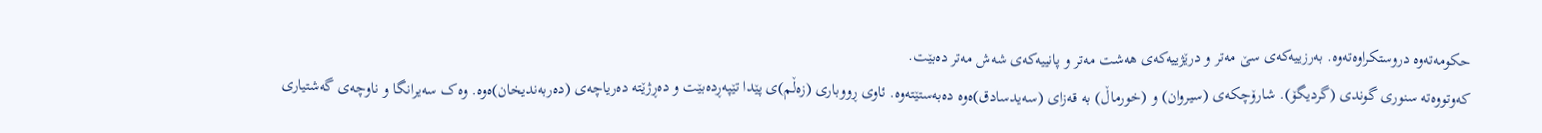حکومەتەوە دروستکراوەتەوە. بەرزییەکەی سێ مەتر و درێژییەکەی هەشت مەتر و پانییەکەی شەش مەتر دەبێت.
کەوتووەتە سنوری گوندی (گردیگۆ). شارۆچکەی (سیروان) و (خورماڵ) بە قەزای (سەیدسادق)ەوە دەبەستێتەوە. ئاوی ڕووباری (زەڵم)ی پێدا تێپەڕدەبێت و دەڕژێتە دەریاچەی (دەربەندیخان)ەوە. وەک سەیرانگا و ناوچەی گەشتیاری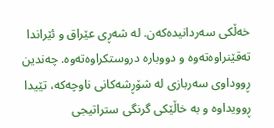خەڵکی سەردانیدەکەن. لە شەڕی عێراق و ئێراندا تەقێنراوەتەوە و دووبارە دروستکراوەتەوە. چەندین ڕووداوی سەربازی لە شۆڕشەکانی ناوچەکە، تێیدا ڕوویداوە و بە خاڵێکی گرنگی ستراتیجی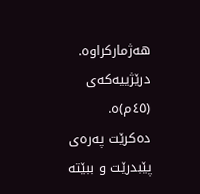هەژمارکراوە. درێژییەکەی (٤٥م)ە. دەکرێت پەرەی پێبدرێت و ببێتە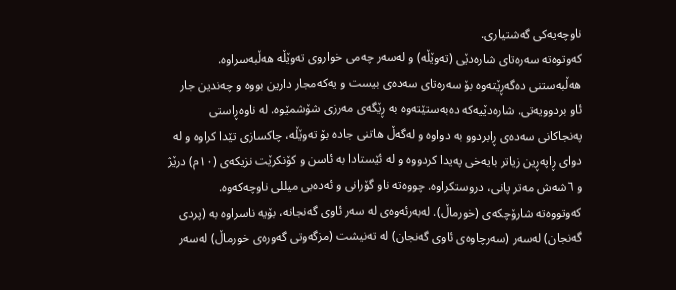ناوچەیەکی گەشتیاری.
کەوتوەتە سەرەتای شارەدێی (تەوێڵە) و لەسەر چەمی خواروی تەوێڵە هەڵبەسراوە. هەڵبەستنی دەگەڕێتەوە بۆ سەرەتای سەدەی بیست و یەکەمجار دارین بووە و چەندین جار ئاو بردوویەتی. شارەدێیەکە دەبەستێتەوە بە ڕێگەی مەرزی شۆشمێوە. لە ناوەڕاستی پەنجاکانی سەدەی ڕابردوو بە دواوە و لەگەڵ هاتنی جادە بۆ تەوێڵە، چاکسازی تێدا کراوە و لە دوای ڕاپەڕین زیاتر بایەخی پەیدا کردووە و لە ئێستادا بە ئاسن و کۆنکرێت نزیکەی (١٠م) درێژ و ٦شەش مەتر پانی، دروستکراوە. چووەتە ناو گۆرانی و ئەدەبی میللی ناوچەکەوە.
کەوتووەتە شارۆچکەی (خورماڵ). لەبەرئەوەی له سەر ئاوی گەنجانه، بۆیە ناسراوە بە (پردی گەنجان) لەسەر (سەرچاوەی ئاوی گەنجان) لە تەنیشت (مزگەوتی گەورەی خورماڵ) لەسەر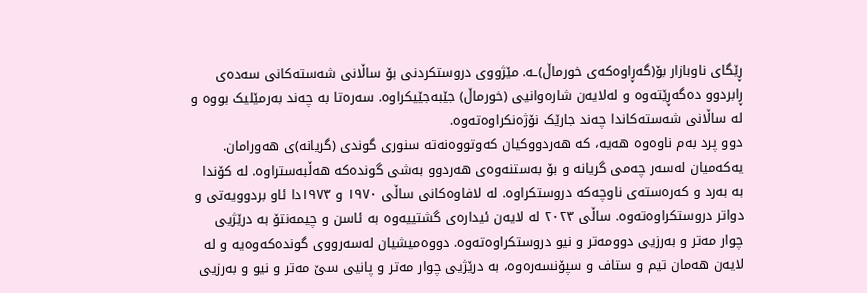ڕێگای ناوبازار بۆ(گەڕاوەکەی خورماڵ)ـە. مێژووی دروستکردنی بۆ ساڵانى شەستەکانى سەدەى ڕابردوو دەگەڕێتەوە و لەلایەن شارەوانیی (خورماڵ) جێبەجێیکراوە. سەرەتا بە چەند بەرمێلیک بووه و لە ساڵانی شەستەکاندا چەند جارێک نۆژەنکراوەتەوە.
دوو پرد بەم ناوەوە هەیە، کە هەردووکیان کەوتووەنەتە سنوری گوندی (گریانە)ی هەورامان. یەکەمیان لەسەر چەمی گریانە و بۆ بەستنەوەی هەردوو بەشی گوندەکە هەڵبەستراوە. لە کۆندا بە بەرد و کەرەستەی ناوچەکە دروستکراوە. لە لافاوەکانی ساڵی ١٩٧٠ و ١٩٧٣دا ئاو بردوویەتی و دواتر دروستکراوەتەوە. ساڵی ٢٠٢٣ لە لایەن ئیدارەی گشتییەوە بە ئاسن و چیمەنتۆ بە درێژیی چوار مەتر و بەرزیی دوومەتر و نیو دروستکراوەتەوە. دووەمیشیان لەسەرووی گوندەکەوەیه و لە لایەن هەمان تیم و ستاف و سپۆنسەرەوە، بە درێژیی چوار مەتر و پانیی سێ مەتر و نیو و بەرزیی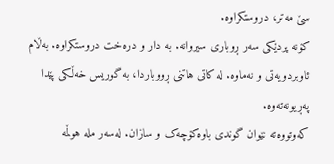سێ مەتر، دروستکراوە.
کۆنە پردێکی سەر ڕوباری سیروانە. بە دار و درەخت دروستکراوە. بەڵام ئاوبردویەتی و نەماوە. لە کاتی هاتنی ڕووباردا، بە گوریس خەڵکی پێدا پەڕیونەتەوە.
کەوتووەتە نێوان گوندی باوەکۆچەک و سازان. لەسەر ملە هوڵمە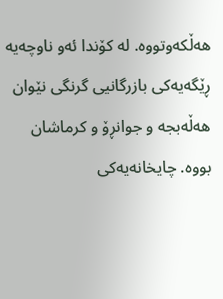هەڵکەوتووە. لە کۆندا ئەو ناوچەیە ڕێگەیەکی بازرگانیی گرنگی نێوان هەڵەبجە و جوانڕۆ و کرماشان بووە. چایخانەیەکی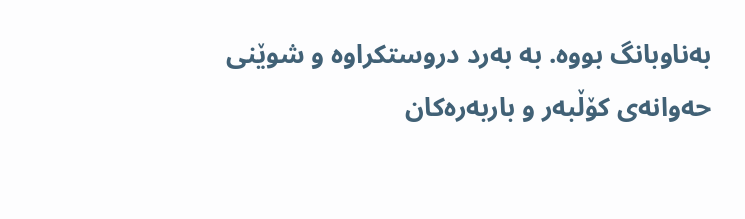بەناوبانگ بووە. بە بەرد دروستکراوە و شوێنی حەوانەی کۆڵبەر و باربەرەکان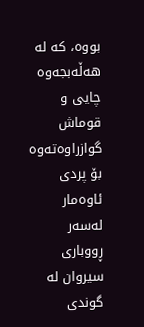بووە، کە لە هەڵەبجەوە چایی و قوماش گوازراوەتەوە بۆ پردی ئاوەمار لەسەر ڕووباری سیروان لە گوندی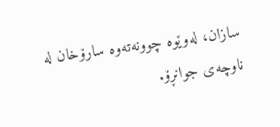سازان، لەوێوە چوونەتەوە سارۆخان لە ناوچەی جوانڕۆ.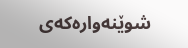شوێنەوارەکەی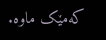کەمێک ماوە.